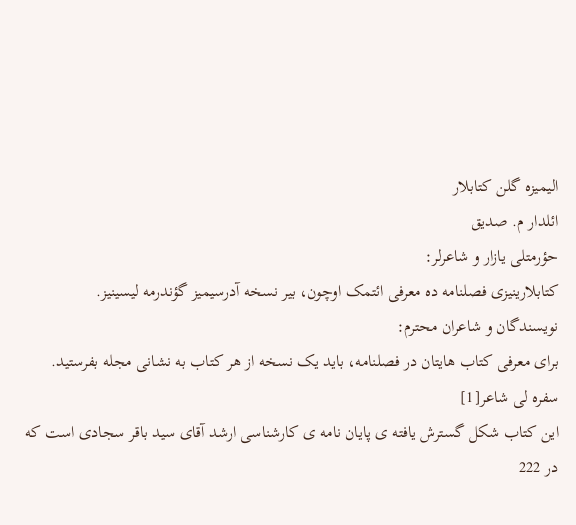الیمیزه گلن کتابلار
ائلدار م. صدیق
حؤرمتلی یازار و شاعرلر:
کتابلارینیزی فصلنامه ده معرفی ائتمک اوچون، بیر نسخه آدرسیمیز گؤندرمه لیسینیز.
نویسندگان و شاعران محترم:
برای معرفی کتاب هایتان در فصلنامه، باید یک نسخه از هر کتاب به نشانی مجله بفرستید.
سفره لی شاعر[1]
این کتاب شکل گسترش یافته ی پایان نامه ی کارشناسی ارشد آقای سید باقر سجادی است که در 222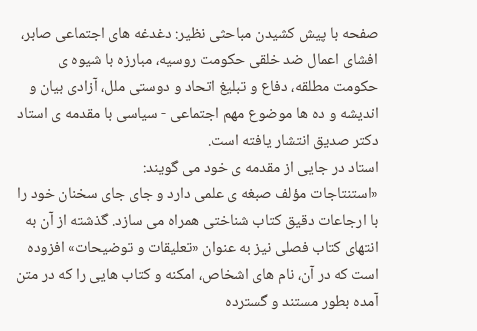صفحه با پیش کشیدن مباحثی نظیر: دغدغه های اجتماعی صابر، افشای اعمال ضد خلقی حکومت روسیه، مبارزه با شیوه ی حکومت مطلقه، دفاع و تبلیغ اتحاد و دوستی ملل، آزادی بیان و اندیشه و ده ها موضوع مهم اجتماعی - سیاسی با مقدمه ی استاد دکتر صدیق انتشار یافته است.
استاد در جایی از مقدمه ی خود می گویند:
«استنتاجات مؤلف صبغه ی علمی دارد و جای جای سخنان خود را با ارجاعات دقیق کتاب شناختی همراه می سازد. گذشته از آن به انتهای کتاب فصلی نیز به عنوان «تعلیقات و توضیحات» افزوده است که در آن، نام های اشخاص، امکنه و کتاب هایی را که در متن آمده بطور مستند و گسترده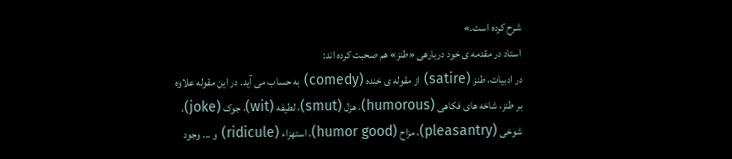شرح کرده است.»
استاد در مقدمه ی خود دربارهی «طنز» هم صحبت کرده اند:
در ادبیات، طنز (satire) از مقوله ی خنده (comedy) به حساب می آید. در این مقوله علاوه بر طنز، شاخه های فکاهی (humorous)، هزل (smut)، لطیفه (wit)، جوک (joke)، شوخی (pleasantry)، مزاح (humor good)، استهزاء (ridicule) و ... وجود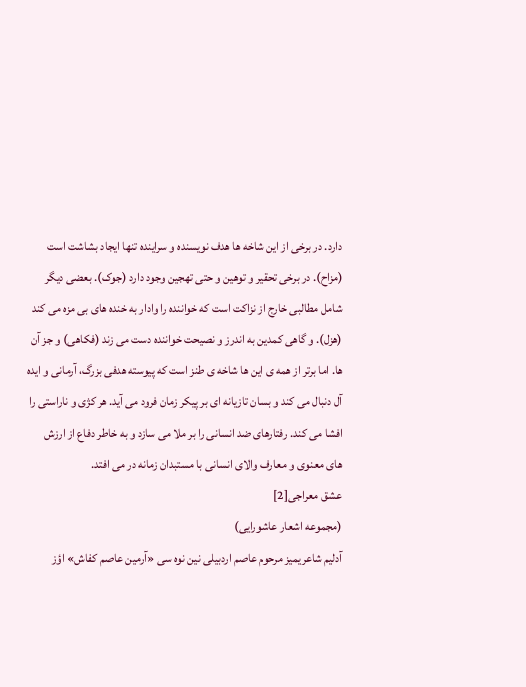دارد. در برخی از این شاخه ها هدف نویسنده و سراینده تنها ایجاد بشاشت است (مزاح). در برخی تحقیر و توهین و حتی تهجین وجود دارد (جوک). بعضی دیگر شامل مطالبی خارج از نزاکت است که خواننده را وادار به خنده های بی مزه می کند (هزل). و گاهی کمدین به اندرز و نصیحت خواننده دست می زند (فکاهی) و جز آن ها. اما برتر از همه ی این ها شاخه ی طنز است که پیوسته هدفی بزرگ، آرمانی و ایده آل دنبال می کند و بسان تازیانه ای بر پیکر زمان فرود می آید. هر کژی و ناراستی را افشا می کند. رفتارهای ضد انسانی را بر ملا می سازد و به خاطر دفاع از ارزش های معنوی و معارف والای انسانی با مستبدان زمانه در می افتد.
عشق معراجی[2]
(مجموعه اشعار عاشورایی)
آدلیم شاعریمیز مرحوم عاصم اردبیلی نین نوه سی «آرمین عاصم کفاش» اؤز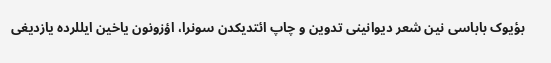بؤیوک باباسی نین شعر دیوانینی تدوین و چاپ ائتدیکدن سونرا، اؤزونون یاخین ایللرده یازدیغی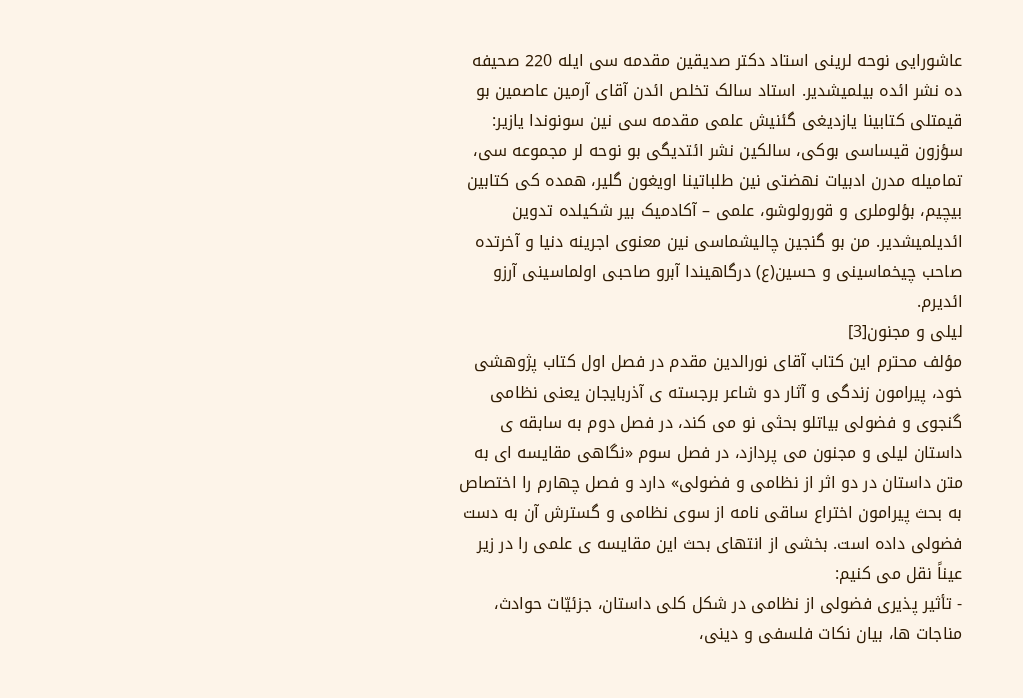عاشورایی نوحه لرینی استاد دکتر صدیقین مقدمه سی ایله 220 صحیفه ده نشر ائده بیلمیشدیر. استاد سالک تخلص ائدن آقای آرمین عاصمین بو قیمتلی کتابینا یازدیغی گئنیش علمی مقدمه سی نین سونوندا یازیر:
سؤزون قیساسی بوکی، سالکین نشر ائتدیگی بو نوحه لر مجموعه سی، تمامیله مدرن ادبیات نهضتی نین طلباتینا اویغون گلیر، همده کی کتابین بیچیم، بؤلوملری و قورولوشو، علمی – آکادمیک بیر شکیلده تدوین ائدیلمیشدیر. من بو گنجین چالیشماسی نین معنوی اجرینه دنیا و آخرتده صاحب چیخماسینی و حسین(ع) درگاهیندا آبرو صاحبی اولماسینی آرزو ائدیرم.
لیلی و مجنون[3]
مؤلف محترم این کتاب آقای نورالدین مقدم در فصل اول کتاب پژوهشی خود، پیرامون زندگی و آثار دو شاعر برجسته ی آذربایجان یعنی نظامی گنجوی و فضولی بیاتلو بحثی نو می کند، در فصل دوم به سابقه ی داستان لیلی و مجنون می پردازد، در فصل سوم «نگاهی مقایسه ای به متن داستان در دو اثر از نظامی و فضولی» دارد و فصل چهارم را اختصاص به بحث پیرامون اختراع ساقی نامه از سوی نظامی و گسترش آن به دست فضولی داده است. بخشی از انتهای بحث این مقایسه ی علمی را در زیر عیناً نقل می کنیم:
- تأثیر پذیری فضولی از نظامی در شکل کلی داستان، جزئیّات حوادث، مناجات ها، بیان نکات فلسفی و دینی،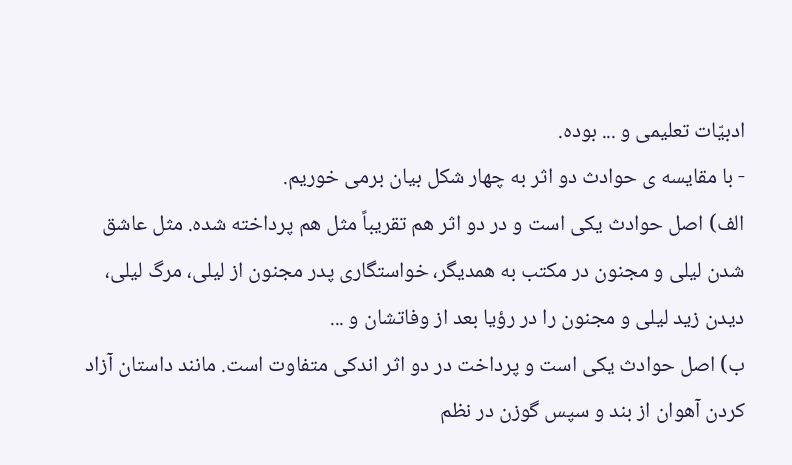ادبیّات تعلیمی و ... بوده.
- با مقایسه ی حوادث دو اثر به چهار شکل بیان برمی خوریم.
الف) اصل حوادث یکی است و در دو اثر هم تقریباً مثل هم پرداخته شده. مثل عاشق شدن لیلی و مجنون در مکتب به همدیگر، خواستگاری پدر مجنون از لیلی، مرگ لیلی، دیدن زید لیلی و مجنون را در رؤیا بعد از وفاتشان و ...
ب) اصل حوادث یکی است و پرداخت در دو اثر اندکی متفاوت است. مانند داستان آزاد کردن آهوان از بند و سپس گوزن در نظم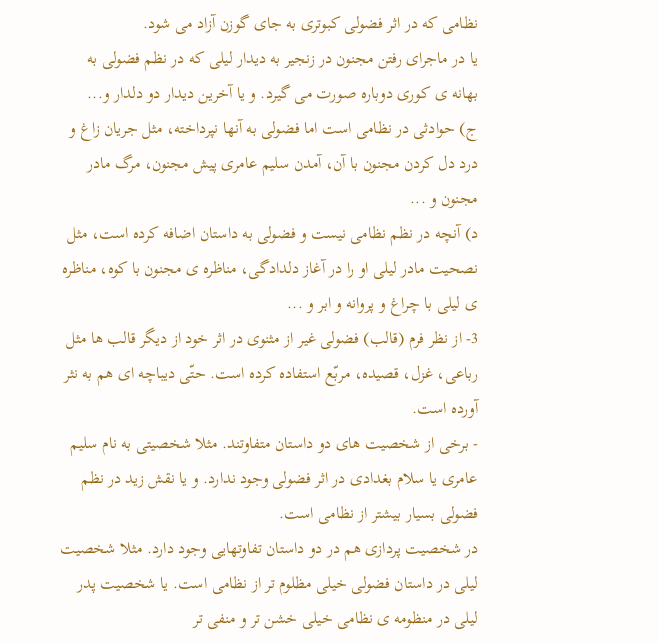نظامی که در اثر فضولی کبوتری به جای گوزن آزاد می شود.
یا در ماجرای رفتن مجنون در زنجیر به دیدار لیلی که در نظم فضولی به بهانه ی کوری دوباره صورت می گیرد. و یا آخرین دیدار دو دلدار و...
ج) حوادثی در نظامی است اما فضولی به آنها نپرداخته، مثل جریان زاغ و درد دل کردن مجنون با آن، آمدن سلیم عامری پیش مجنون، مرگ مادر مجنون و ...
د) آنچه در نظم نظامی نیست و فضولی به داستان اضافه کرده است، مثل نصحیت مادر لیلی او را در آغاز دلدادگی، مناظره ی مجنون با کوه، مناظره ی لیلی با چراغ و پروانه و ابر و ...
3- از نظر فرم (قالب) فضولی غیر از مثنوی در اثر خود از دیگر قالب ها مثل رباعی، غزل، قصیده، مربّع استفاده کرده است. حتّی دیباچه ای هم به نثر آورده است.
- برخی از شخصیت های دو داستان متفاوتند. مثلا شخصیتی به نام سلیم عامری یا سلام بغدادی در اثر فضولی وجود ندارد. و یا نقش زید در نظم فضولی بسیار بیشتر از نظامی است.
در شخصیت پردازی هم در دو داستان تفاوتهایی وجود دارد. مثلا شخصیت لیلی در داستان فضولی خیلی مظلوم تر از نظامی است. یا شخصیت پدر لیلی در منظومه ی نظامی خیلی خشن تر و منفی تر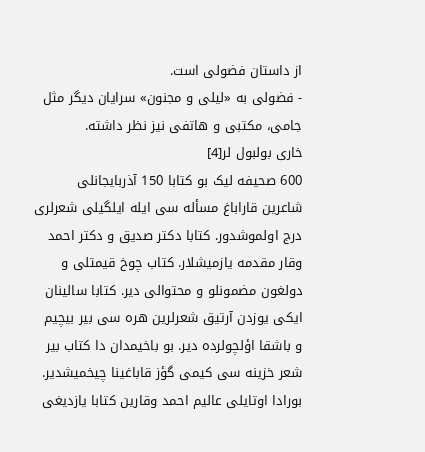از داستان فضولی است.
- فضولی به «لیلی و مجنون» سرایان دیگر مثل جامی، مکتبی و هاتفی نیز نظر داشته.
خاری بولبول لر[4]
600 صحیفه لیک بو کتابا 150 آذربایجانلی شاعرین قاراباغ مسأله سی ایله ایلگیلی شعرلری درج اولموشدور. کتابا دکتر صدیق و دکتر احمد وقار مقدمه یازمیشلار. کتاب چوخ قیمتلی و دولغون مضمونلو و محتوالی دیر. کتابا سالینان ایکی یوزدن آرتیق شعرلرین هره سی بیر بیچیم و باشقا اؤلچولرده دیر. بو باخیمدان دا کتاب بیر شعر خزینه سی کیمی گؤز قاباغینا چیخمیشدیر. بورادا اوتایلی عالیم احمد وقارین کتابا یازدیغی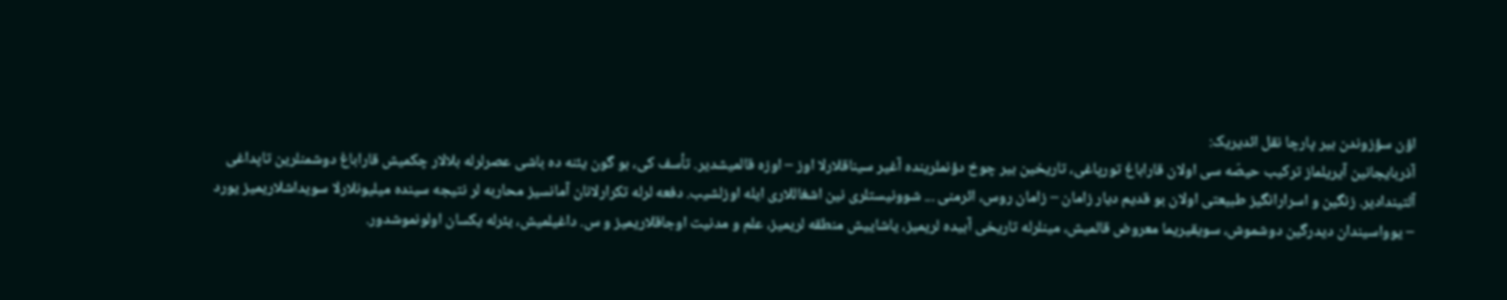اؤن سؤزوندن بیر پارچا نقل ائدیریک:
آذربایجانین آیریلماز ترکیب حیصّه سی اولان قاراباغ تورپاغی، تاریخین بیر چوخ دؤنملرینده آغیر سیناقلارلا اوز – اوزه قالمیشدیر. تأسف کی، بو گون یئنه ده باشی عصرلرله بلالار چکمیش قاراباغ دوشمنلرین تاپداغی آلتیندادیر. زنگین و اسرارانگیز طبیعتی اولان بو قدیم دیار زامان – زامان روس، ائرمنی ... شوونیستلری نین اشغاللاری ایله اوزلشیب. دفعه لرله تکرارلانان آمانسیز محاربه لر نتیجه سینده میلیونلارلا سویداشلاریمیز یورد – یوواسیندان دیدرگین دوشموش، سویقیریما معروض قالمیش، مینلرله تاریخی آبیده لریمیز، یاشاییش منطقه لریمیز، علم و مدنیت اوجاقلاریمیز و س. داغیلمیش، یئرله یکسان اولونموشدور.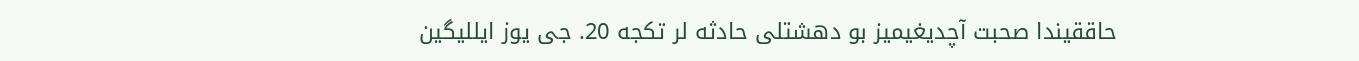حاققیندا صحبت آچدیغیمیز بو دهشتلی حادثه لر تکجه 20. جی یوز ایللیگین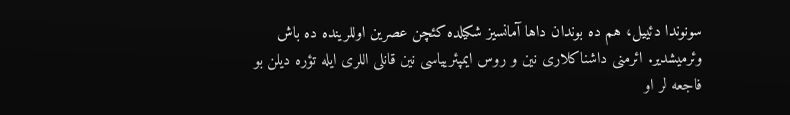سونوندا دئییل، هم ده بوندان داها آمانسیز شکیلده کئچن عصرین اوللرینده ده باش وئرمیشدیر. ائرمنی داشناکلاری نین و روس ایمپئرییاسی نین قانلی اللری ایله تؤره دیلن بو فاجعه لر او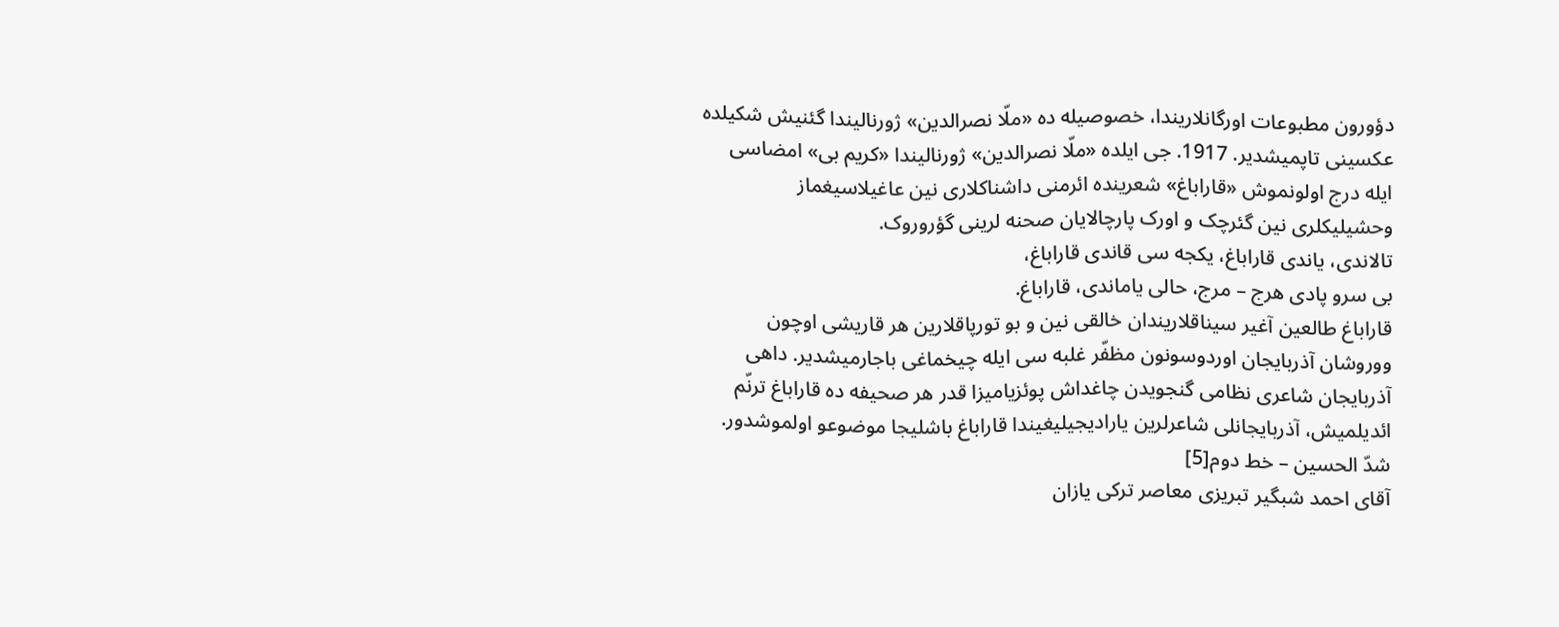دؤورون مطبوعات اورگانلاریندا، خصوصیله ده «ملّا نصرالدین» ژورنالیندا گئنیش شکیلده عکسینی تاپمیشدیر. 1917. جی ایلده «ملّا نصرالدین» ژورنالیندا «کریم بی» امضاسی ایله درج اولونموش «قاراباغ» شعرینده ائرمنی داشناکلاری نین عاغیلاسیغماز وحشیلیکلری نین گئرچک و اورک پارچالایان صحنه لرینی گؤروروک.
تالاندی، یاندی قاراباغ، یکجه سی قاندی قاراباغ،
بی سرو پادی هرج – مرج، حالی یاماندی، قاراباغ.
قاراباغ طالعین آغیر سیناقلاریندان خالقی نین و بو تورپاقلارین هر قاریشی اوچون ووروشان آذربایجان اوردوسونون مظفّر غلبه سی ایله چیخماغی باجارمیشدیر. داهی آذربایجان شاعری نظامی گنجویدن چاغداش پوئزیامیزا قدر هر صحیفه ده قاراباغ ترنّم ائدیلمیش، آذربایجانلی شاعرلرین یارادیجیلیغیندا قاراباغ باشلیجا موضوعو اولموشدور.
شدّ الحسین – خط دوم[5]
آقای احمد شبگیر تبریزی معاصر ترکی یازان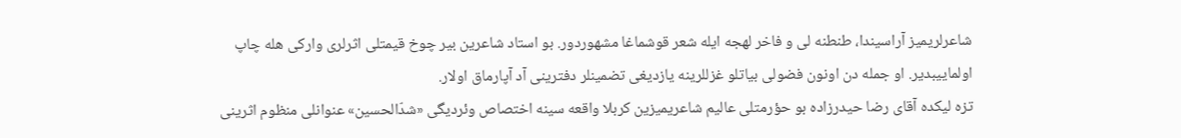شاعرلریمیز آراسیندا، طنطنه لی و فاخر لهجه ایله شعر قوشماغا مشهوردور. بو استاد شاعرین بیر چوخ قیمتلی اثرلری وارکی هله چاپ اولماییبدیر. او جمله دن اونون فضولی بیاتلو غزللرینه یازدیغی تضمینلر دفترینی آد آپارماق اولار.
تزه لیکده آقای رضا حیدرزاده بو حؤرمتلی عالیم شاعریمیزین کربلا واقعه سینه اختصاص وئردیگی «شدّالحسین» عنوانلی منظوم اثرینی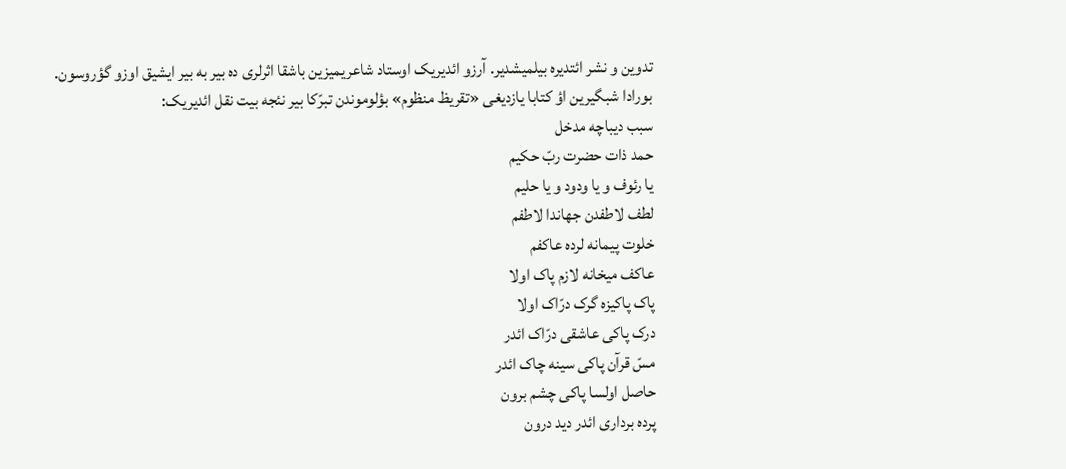تدوین و نشر ائتدیره بیلمیشدیر. آرزو ائدیریک اوستاد شاعریمیزین باشقا اثرلری ده بیر به بیر ایشیق اوزو گؤروسون.
بورادا شبگیرین اؤ کتابا یازدیغی «تقریظ منظوم» بؤلوموندن تبرّکا بیر نئجه بیت نقل ائدیریک:
سبب دیباچه مدخل
حمد ذات حضرت ربّ حکیم
یا رئوف و یا ودود و یا حلیم
لطف لاطفدن جهاندا لاطفم
خلوت پیمانه لرده عاکفم
عاکف میخانه لازم پاک اولا
پاک پاکیزه گرک درّاک اولا
درک پاکی عاشقی درّاک ائدر
مسّ قرآن پاکی سینه چاک ائدر
حاصل اولسا پاکی چشم برون
پرده برداری ائدر دید درون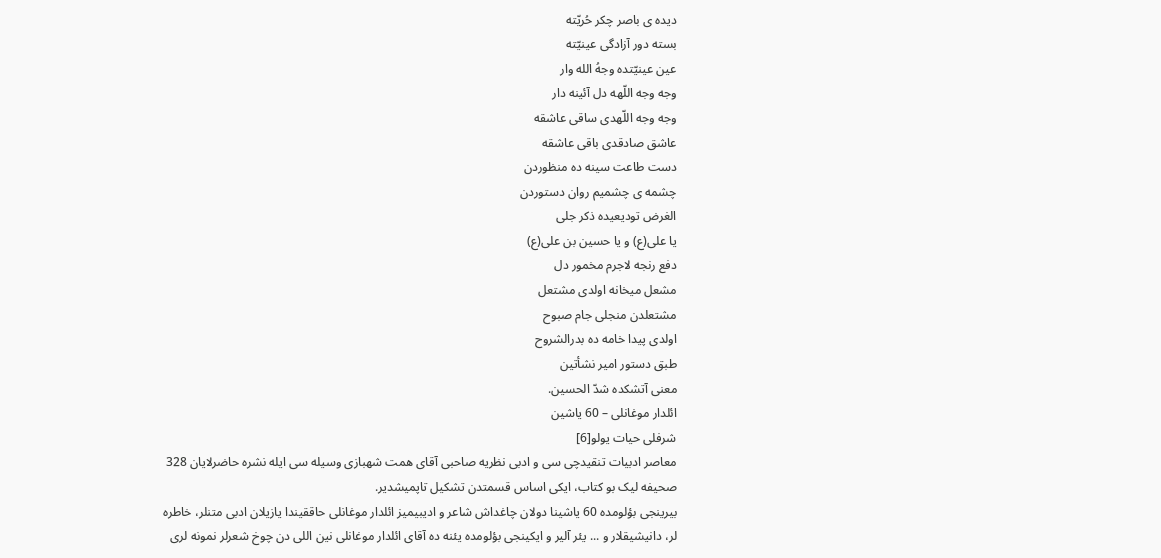دیده ی باصر چکر حُریّته
بسته دور آزادگی عینیّته
عین عینیّتده وجهُ الله وار
وجه وجه اللّهه دل آئینه دار
وجه وجه اللّهدی ساقی عاشقه
عاشق صادقدی باقی عاشقه
دست طاعت سینه ده منظوردن
چشمه ی چشمیم روان دستوردن
الغرض تودیعیده ذکر جلی
یا علی(ع) و یا حسین بن علی(ع)
دفع رنجه لاجرم مخمور دل
مشعل میخانه اولدی مشتعل
مشتعلدن منجلی جام صبوح
اولدی پیدا خامه ده بدرالشروح
طبق دستور امیر نشأتین
معنی آتشکده شدّ الحسین.
ائلدار موغانلی – 60 یاشین
شرفلی حیات یولو[6]
معاصر ادبیات تنقیدچی سی و ادبی نظریه صاحبی آقای همت شهبازی وسیله سی ایله نشره حاضرلایان 328 صحیفه لیک بو کتاب، ایکی اساس قسمتدن تشکیل تاپمیشدیر.
بیرینجی بؤلومده 60 یاشینا دولان چاغداش شاعر و ادیبیمیز ائلدار موغانلی حاققیندا یازیلان ادبی متنلر، خاطره لر، دانیشیقلار و ... یئر آلیر و ایکینجی بؤلومده یئنه ده آقای ائلدار موغانلی نین اللی دن چوخ شعرلر نمونه لری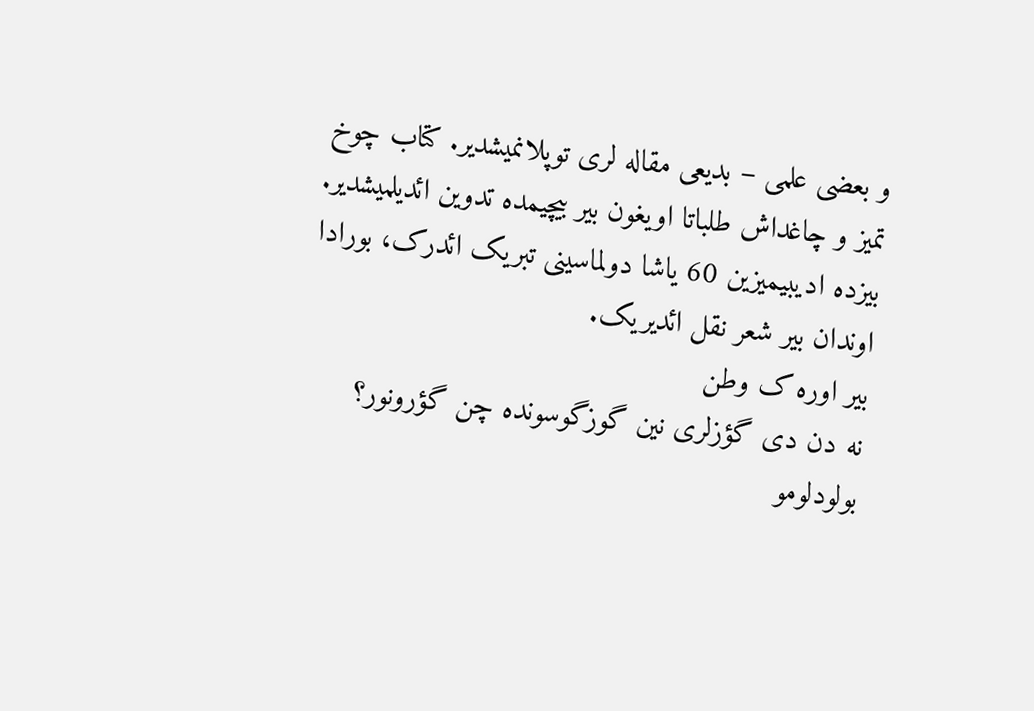و بعضی علمی – بدیعی مقاله لری توپلانمیشدیر. کتاب چوخ تمیز و چاغداش طلباتا اویغون بیر بیچیمده تدوین ائدیلمیشدیر. بیزده ادیبیمیزین 60 یاشا دولماسینی تبریک ائدرک، بورادا اوندان بیر شعر نقل ائدیریک.
بیر اوره ک وطن
نه دن دی گؤزلری نین گوزگوسونده چن گؤرونور؟
بولودلومو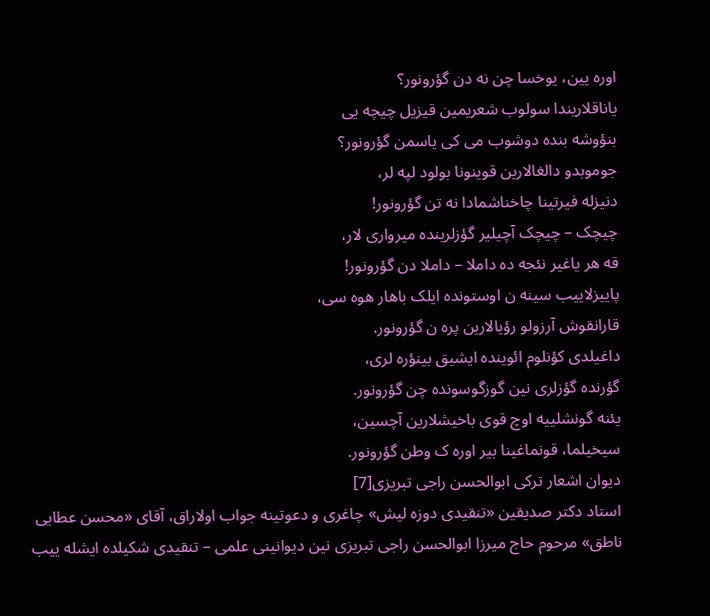اوره یین، یوخسا چن نه دن گؤرونور؟
یاناقلاریندا سولوب شعریمین قیزیل چیچه یی
بنؤوشه بنده دوشوب می کی یاسمن گؤرونور؟
جوموبدو دالغالارین قوینونا بولود لپه لر،
دنیزله فیرتینا چاخناشمادا نه تن گؤرونور!
چیچک – چیچک آچیلیر گؤزلرینده میرواری لار،
قه هر یاغیر نئجه ده داملا – داملا دن گؤرونور!
پاییزلاییب سینه ن اوستونده ایلک باهار هوه سی،
قارانقوش آرزولو رؤیالارین پره ن گؤرونور.
داغیلدی کؤنلوم ائوینده ایشیق بینؤره لری،
گؤرنده گؤزلری نین گوزگوسونده چن گؤرونور.
یئنه گونشلییه اوچ قوی باخیشلارین آچسین،
سیخیلما، قونماغینا بیر اوره ک وطن گؤرونور.
دیوان اشعار ترکی ابوالحسن راجی تبریزی[7]
استاد دکتر صدیقین «تنقیدی دوزه لیش» چاغری و دعوتینه جواب اولاراق، آقای «محسن عطایی ناطق» مرحوم حاج میرزا ابوالحسن راجی تبریزی نین دیوانینی علمی – تنقیدی شکیلده ایشله ییب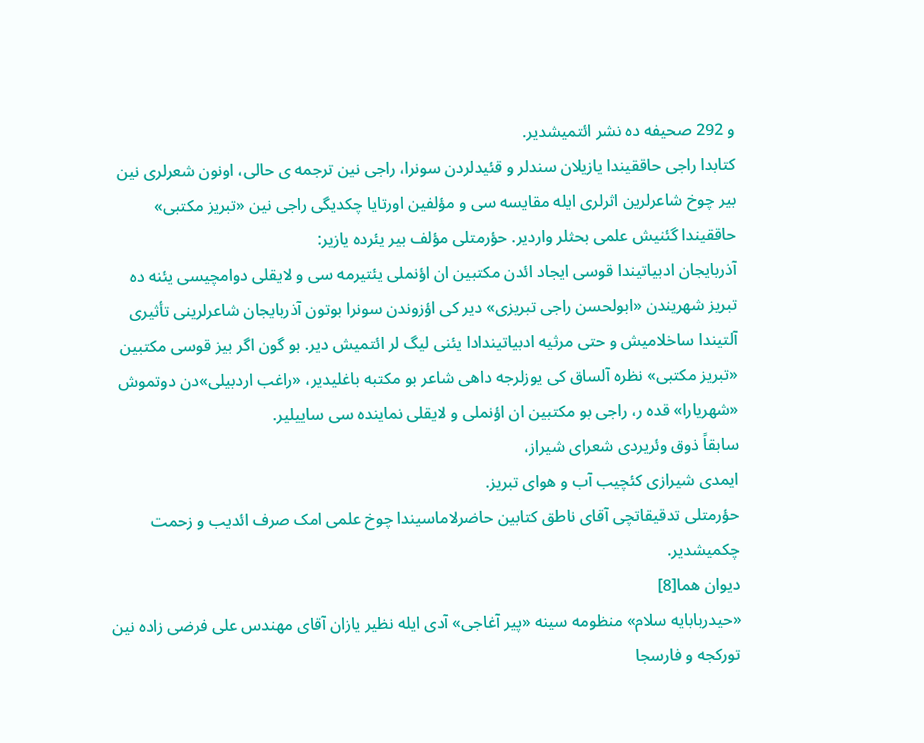و 292 صحیفه ده نشر ائتمیشدیر.
کتابدا راجی حاققیندا یازیلان سندلر و قئیدلردن سونرا، راجی نین ترجمه ی حالی، اونون شعرلری نین بیر چوخ شاعرلرین اثرلری ایله مقایسه سی و مؤلفین اورتایا چکدیگی راجی نین «تبریز مکتبی» حاققیندا گئنیش علمی بحثلر واردیر. حؤرمتلی مؤلف بیر یئرده یازیر:
آذربایجان ادبیاتیندا قوسی ایجاد ائدن مکتبین ان اؤنملی یئتیرمه سی و لایقلی دوامچیسی یئنه ده تبریز شهریندن «ابولحسن راجی تبریزی» دیر کی اؤزوندن سونرا بوتون آذربایجان شاعرلرینی تأثیری آلتیندا ساخلامیش و حتی مرثیه ادبیاتیندادا یئنی لیگ لر ائتمیش دیر. بو گون اگر بیز قوسی مکتبین «تبریز مکتبی» نظره آلساق کی یوزلرجه داهی شاعر بو مکتبه باغلیدیر، «راغب اردبیلی»دن دوتموش «شهریارا» قده ر، راجی بو مکتبین ان اؤنملی و لایقلی نماینده سی ساییلیر.
سابقاً ذوق وئریردی شعرای شیراز،
ایمدی شیرازی کئچیب آب و هوای تبریز.
حؤرمتلی تدقیقاتچی آقای ناطق کتابین حاضرلاماسیندا چوخ علمی امک صرف ائدیب و زحمت چکمیشدیر.
دیوان هما[8]
«حیدربابایه سلام» منظومه سینه «پیر آغاجی» آدی ایله نظیر یازان آقای مهندس علی فرضی زاده نین تورکجه و فارسجا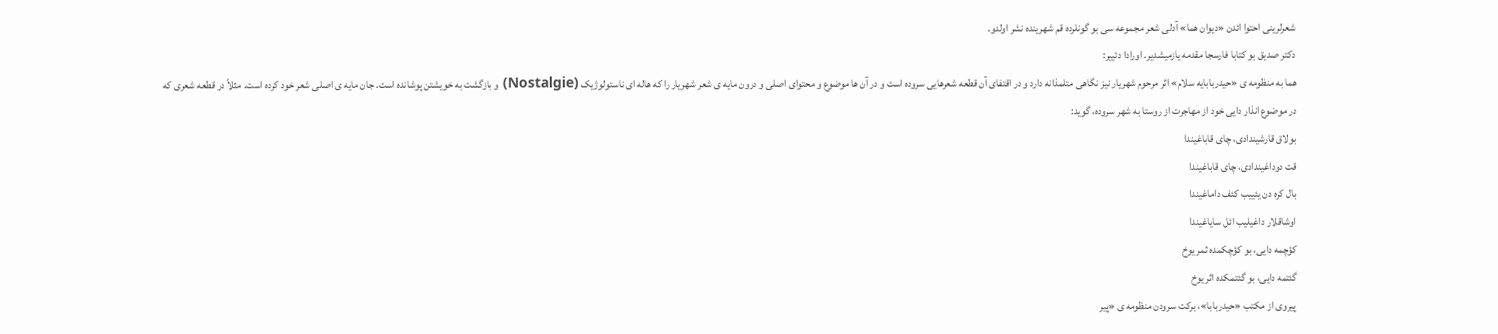شعرلرینی احتوا ائدن «دیوان هما» آدلی شعر مجموعه سی بو گونلرده قم شهرینده نشر اولدو.
دکتر صدیق بو کتابا فارسجا مقدمه یازمیشدیر. اورادا دئییر:
هما به منظومه ی «حیدربابایه سلام» اثر مرحوم شهریار نیز نگاهی متلمذانه دارد و در اقتفای آن قطعه شعرهایی سروده است و در آن ها موضوع و محتوای اصلی و درون مایه ی شعر شهریار را که هاله ای ناستولوژیک (Nostalgie) و بازگشت به خویشتن پوشانده است. جان مایه ی اصلی شعر خود کرده است. مثلاً در قطعه شعری که در موضوع انذار دایی خود از مهاجرت از روستا به شهر سروده، گوید:
بولاق قارشیندادی، چای قاباغیندا
قت دوداغیندادی، چای قاباغیندا
بال کره دن یئییب کئف داماغیندا
اوشاقلار داغیلیب ائل سایاغیندا
کؤچمه دایی، بو کؤچکمده ثمر یوخ
گئتمه دایی، بو گئتمکده اثر یوخ
پیروی از مکتب «حیدربابا»، برکت سرودن منظومه ی «پیر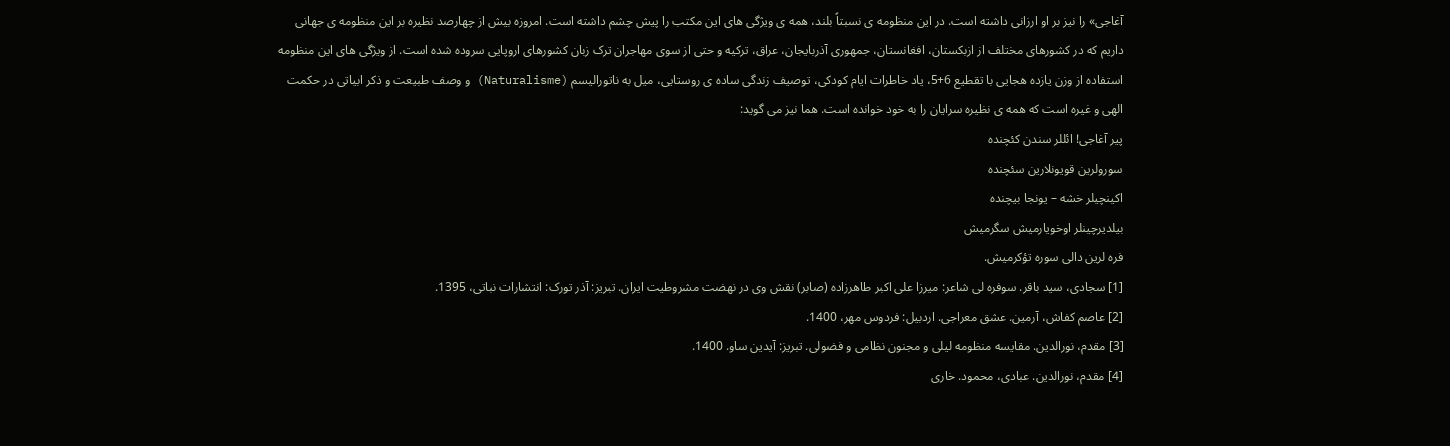آغاجی» را نیز بر او ارزانی داشته است. در این منظومه ی نسبتاً بلند، همه ی ویژگی های این مکتب را پیش چشم داشته است. امروزه بیش از چهارصد نظیره بر این منظومه ی جهانی داریم که در کشورهای مختلف از ازبکستان، افغانستان، جمهوری آذربایجان، عراق، ترکیه و حتی از سوی مهاجران ترک زبان کشورهای اروپایی سروده شده است. از ویژگی های این منظومه استفاده از وزن یازده هجایی با تقطیع 6+5، یاد خاطرات ایام کودکی، توصیف زندگی ساده ی روستایی، میل به ناتورالیسم (Naturalisme) و وصف طبیعت و ذکر ابیاتی در حکمت الهی و غیره است که همه ی نظیره سرایان را به خود خوانده است. هما نیز می گوید:
پیر آغاجی! ائللر سندن کئچنده
سورولرین قویونلارین سئچنده
اکینچیلر خشه – یونجا بیچنده
بیلدیرچینلر اوخویارمیش سگرمیش
فره لرین دالی سوره تؤکرمیش.
[1] سجادی، سید باقر. سوفره لی شاعر: میرزا علی اکبر طاهرزاده (صابر) نقش وی در نهضت مشروطیت ایران. تبریز: آذر تورک: انتشارات نباتی، 1395.
[2] عاصم کفاش، آرمین. عشق معراجی. اردبیل: فردوس مهر، 1400.
[3] مقدم، نورالدین. مقایسه منظومه لیلی و مجنون نظامی و فضولی. تبریز: آیدین ساو. 1400.
[4] مقدم، نورالدین. عبادی، محمود. خاری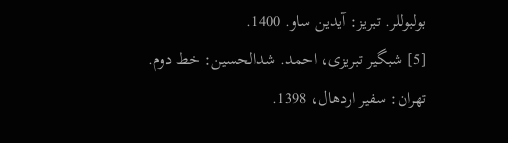بولبوللر. تبریز: آیدین ساو. 1400.
[5] شبگیر تبریزی، احمد. شدالحسین: خط دوم. تهران: سفیر اردهال، 1398.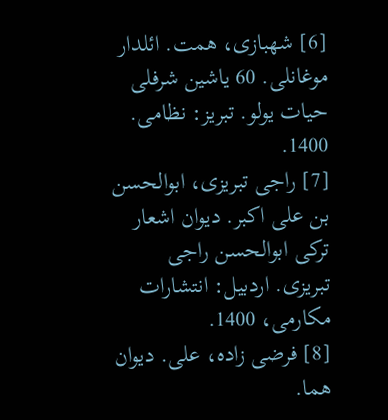[6] شهبازی، همت. ائلدار موغانلی. 60 یاشین شرفلی حیات یولو. تبریز: نظامی. 1400.
[7] راجی تبریزی، ابوالحسن بن علی اکبر. دیوان اشعار ترکی ابوالحسن راجی تبریزی. اردبیل: انتشارات مکارمی، 1400.
[8] فرضی زاده، علی. دیوان هما.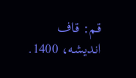قم: قاف اندیشه، 1400.